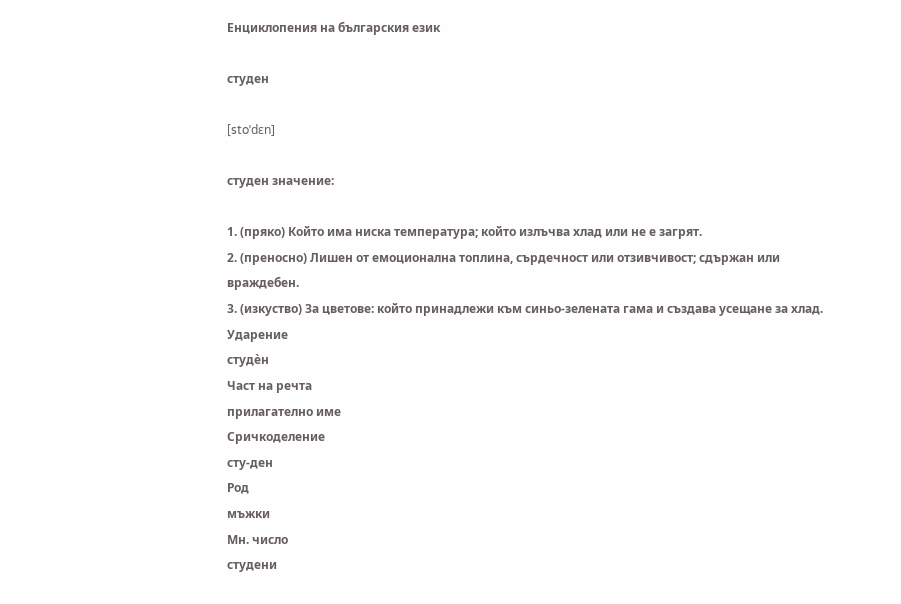Енциклопения на българския език

студен

[stoˈdɛn]

студен значение:

1. (пряко) Който има ниска температура; който излъчва хлад или не е загрят.
2. (преносно) Лишен от емоционална топлина, сърдечност или отзивчивост; сдържан или враждебен.
3. (изкуство) За цветове: който принадлежи към синьо-зелената гама и създава усещане за хлад.
Ударение
студѐн
Част на речта
прилагателно име
Сричкоделение
сту-ден
Род
мъжки
Мн. число
студени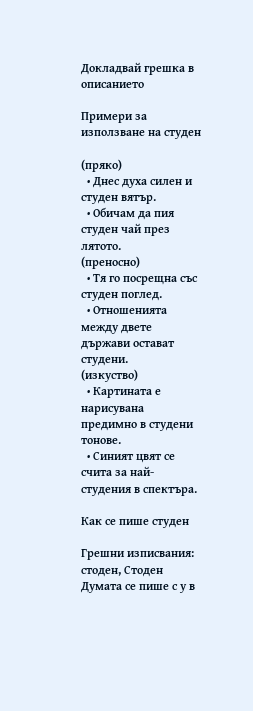Докладвай грешка в описанието

Примери за използване на студен

(пряко)
  • Днес духа силен и студен вятър.
  • Обичам да пия студен чай през лятото.
(преносно)
  • Тя го посрещна със студен поглед.
  • Отношенията между двете държави остават студени.
(изкуство)
  • Картината е нарисувана предимно в студени тонове.
  • Синият цвят се счита за най-студения в спектъра.

Как се пише студен

Грешни изписвания: стоден, Стоден
Думата се пише с у в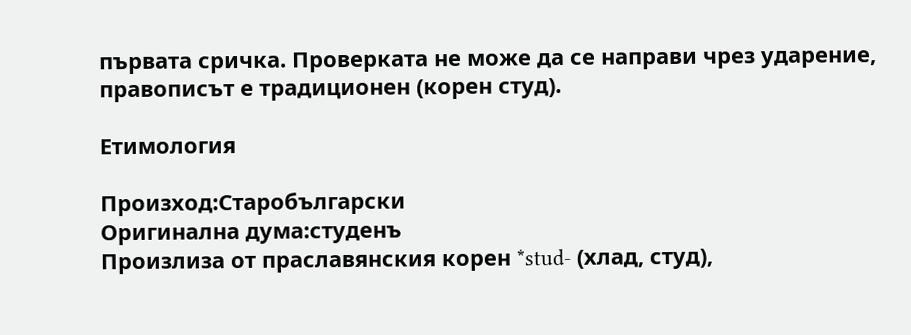първата сричка. Проверката не може да се направи чрез ударение, правописът е традиционен (корен студ).

Етимология

Произход:Старобългарски
Оригинална дума:студенъ
Произлиза от праславянския корен *stud- (хлад, студ),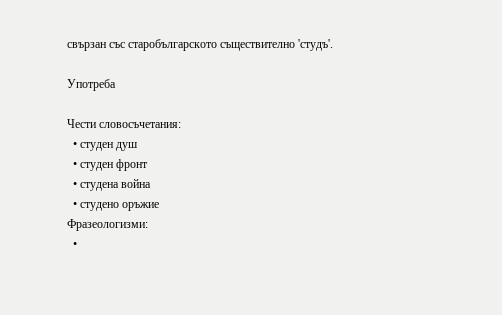свързан със старобългарското съществително 'студъ'.

Употреба

Чести словосъчетания:
  • студен душ
  • студен фронт
  • студена война
  • студено оръжие
Фразеологизми:
  •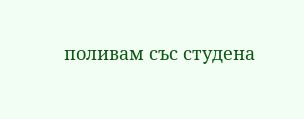поливам със студена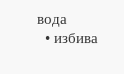вода
  • избива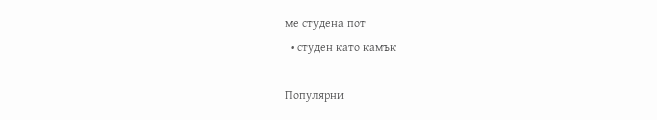ме студена пот
  • студен като камък

Популярни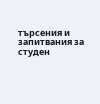търсения и запитвания за студен